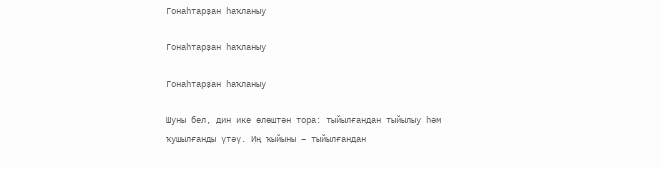Гонаһтарҙан һаҡланыу

Гонаһтарҙан һаҡланыу

Гонаһтарҙан һаҡланыу

Шуны бел, дин ике өлөштән тора: тыйылғандан тыйылыу һәм ҡушылғанды үтәү. Иң ҡыйыны – тыйылғандан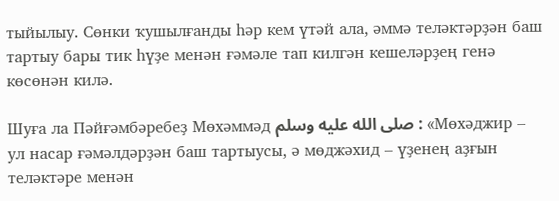тыйылыу. Сөнки ҡушылғанды һәр кем үтәй ала, әммә теләктәрҙән баш тартыу бары тик һүҙе менән ғәмәле тап килгән кешеләрҙең генә көсөнән килә.

Шуға ла Пәйғәмбәребеҙ Мөхәммәд صلى الله عليه وسلم : «Мөхәджир – ул насар ғәмәлдәрҙән баш тартыусы, ә мөджәхид – үҙенең аҙғын теләктәре менән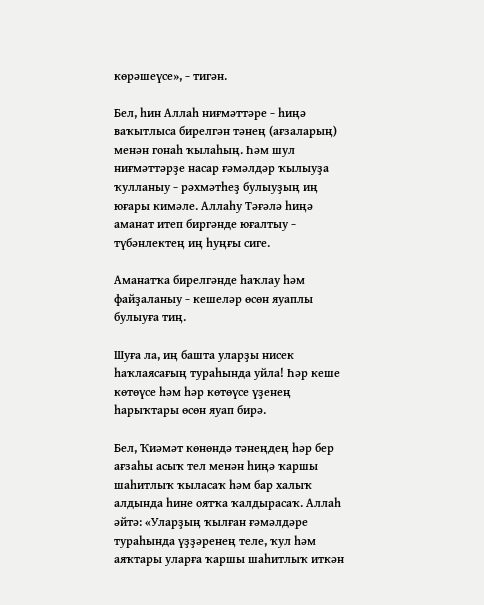көрәшеүсе», − тигән.

Бел, һин Аллаһ ниғмәттәре − һиңә ваҡытлыса бирелгән тәнең (ағзаларың) менән гонаһ ҡылаһың. Һәм шул ниғмәттәрҙе насар ғәмәлдәр ҡылыуҙа ҡулланыу − рәхмәтһеҙ булыуҙың иң юғары кимәле. Аллаһу Тәғәлә һиңә аманат итеп биргәнде юғалтыу − түбәнлектең иң һуңғы сиге.

Аманатҡа бирелгәнде һаҡлау һәм файҙаланыу − кешеләр өсөн яуаплы булыуға тиң.

Шуға ла, иң башта уларҙы нисек һаҡлаясағың тураһында уйла! Һәр кеше көтөүсе һәм һәр көтөүсе үҙенең һарыҡтары өсөн яуап бирә.

Бел, Ҡиәмәт көнөндә тәнеңдең һәр бер ағзаһы асыҡ тел менән һиңә ҡаршы шаһитлыҡ ҡыласаҡ һәм бар халыҡ алдында һине оятҡа ҡалдырасаҡ. Аллаһ әйтә: «Уларҙың ҡылған ғәмәлдәре тураһында үҙҙәренең теле, ҡул һәм аяҡтары уларға ҡаршы шаһитлыҡ иткән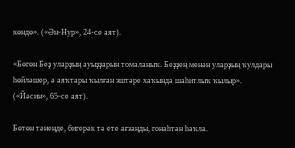көндө». («Ән-Нур», 24-се аят).

«Бөгөн Беҙ уларҙың ауыҙҙарын томаланыҡ. Беҙҙең менән уларҙың ҡулдары һөйләшер, ә аяҡтары ҡылған эштәре хаҡында шаһитлыҡ ҡылыр». («Йәсин», 65-се аят).

Бөтөн тәнеңде, бигерәк тә ете ағзаңды, гонаһтан һаҡла.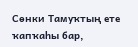Сөнки Тамуҡтың ете ҡапҡаһы бар,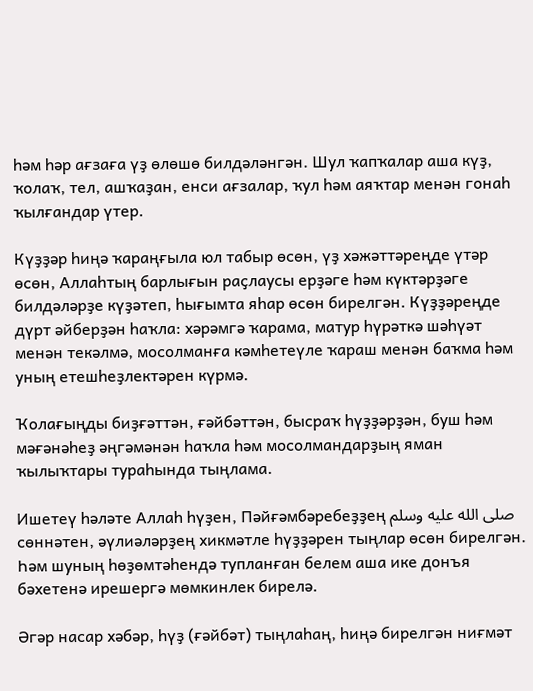һәм һәр ағзаға үҙ өлөшө билдәләнгән. Шул ҡапҡалар аша күҙ, ҡолаҡ, тел, ашҡаҙан, енси ағзалар, ҡул һәм аяҡтар менән гонаһ ҡылғандар үтер.

Күҙҙәр һиңә ҡараңғыла юл табыр өсөн, үҙ хәжәттәреңде үтәр өсөн, Аллаһтың барлығын раҫлаусы ерҙәге һәм күктәрҙәге билдәләрҙе күҙәтеп, һығымта яһар өсөн бирелгән. Күҙҙәреңде дүрт әйберҙән һаҡла: хәрәмгә ҡарама, матур һүрәткә шәһүәт менән текәлмә, мосолманға кәмһетеүле ҡараш менән баҡма һәм уның етешһеҙлектәрен күрмә.

Ҡолағыңды биҙғәттән, ғәйбәттән, бысраҡ һүҙҙәрҙән, буш һәм мәғәнәһеҙ әңгәмәнән һаҡла һәм мосолмандарҙың яман ҡылыҡтары тураһында тыңлама.

Ишетеү һәләте Аллаһ һүҙен, Пәйғәмбәребеҙҙең صلى الله عليه وسلم сөннәтен, әүлиәләрҙең хикмәтле һүҙҙәрен тыңлар өсөн бирелгән. Һәм шуның һөҙөмтәһендә тупланған белем аша ике донъя бәхетенә ирешергә мөмкинлек бирелә.

Әгәр насар хәбәр, һүҙ (ғәйбәт) тыңлаһаң, һиңә бирелгән ниғмәт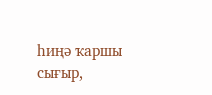һиңә ҡаршы сығыр,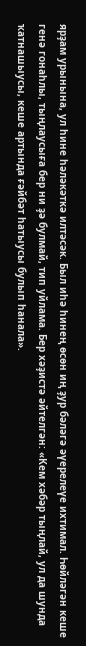ярҙам урынына, ул һине һәләкәткә илтәсәк. Был иһә һинең өсөн иң ҙур бәләгә әүерелеүе ихтимал. Һөйләгән кеше генә гонаһлы, тыңлаусыға бер ни ҙә булмай, тип уйлама. Бер хәҙистә әйтелгән: «Кем хәбәр тыңлай, ул да шунда ҡатнашыусы, кеше артында ғәйбәт һатыусы булып һанала».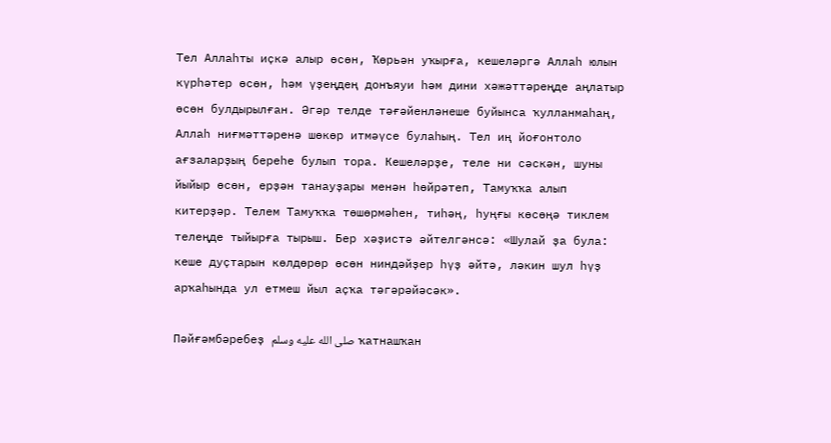Тел Аллаһты иҫкә алыр өсөн, Ҡөрьән уҡырға, кешеләргә Аллаһ юлын күрһәтер өсөн, һәм үҙеңдең донъяуи һәм дини хәжәттәреңде аңлатыр өсөн булдырылған. Әгәр телде тәғәйенләнеше буйынса ҡулланмаһаң, Аллаһ ниғмәттәренә шөкөр итмәүсе булаһың. Тел иң йоғонтоло ағзаларҙың береһе булып тора. Кешеләрҙе, теле ни сәскән, шуны йыйыр өсөн, ерҙән танауҙары менән һөйрәтеп, Тамуҡҡа алып китерҙәр. Телем Тамуҡҡа төшөрмәһен, тиһәң, һуңғы көсөңә тиклем телеңде тыйырға тырыш. Бер хәҙистә әйтелгәнсә: «Шулай ҙа була: кеше дуҫтарын көлдөрөр өсөн ниндәйҙер һүҙ әйтә, ләкин шул һүҙ арҡаһында ул етмеш йыл аҫҡа тәгәрәйәсәк».

Пәйғәмбәребеҙ صلى الله عليه وسلم ҡатнашҡан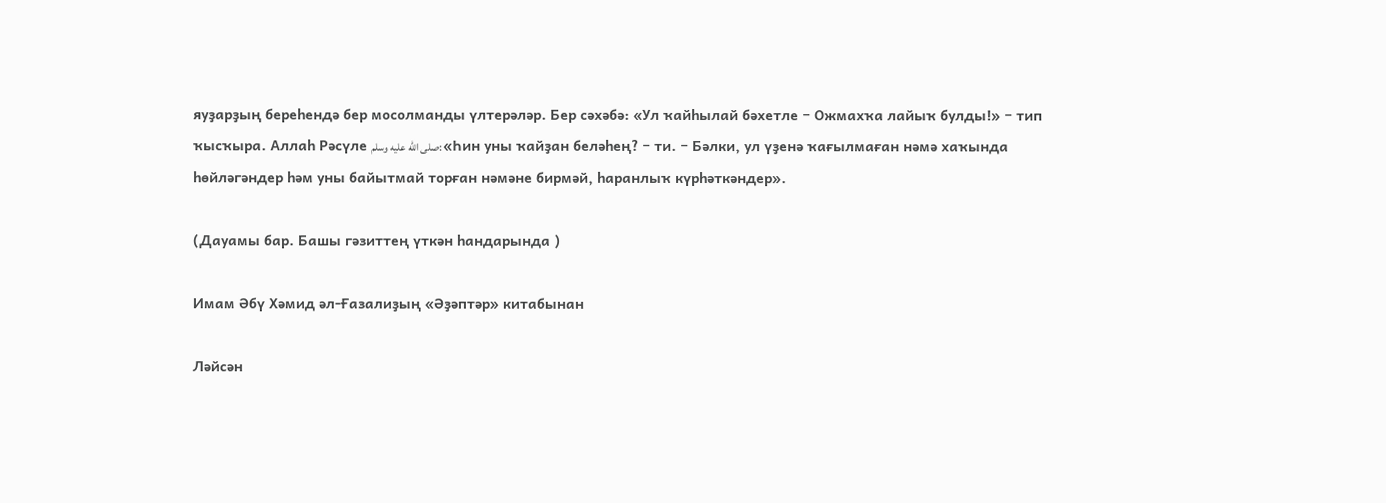яуҙарҙың береһендә бер мосолманды үлтерәләр. Бер сәхәбә: «Ул ҡайһылай бәхетле − Ожмахҡа лайыҡ булды!» − тип ҡысҡыра. Аллаһ Рәсүле صلى الله عليه وسلم: «Һин уны ҡайҙан беләһең? − ти. − Бәлки, ул үҙенә ҡағылмаған нәмә хаҡында һөйләгәндер һәм уны байытмай торған нәмәне бирмәй, һаранлыҡ күрһәткәндер».

(Дауамы бар. Башы гәзиттең үткән һандарында )

Имам Әбү Хәмид әл-Ғазалиҙың «Әҙәптәр» китабынан

Ләйсән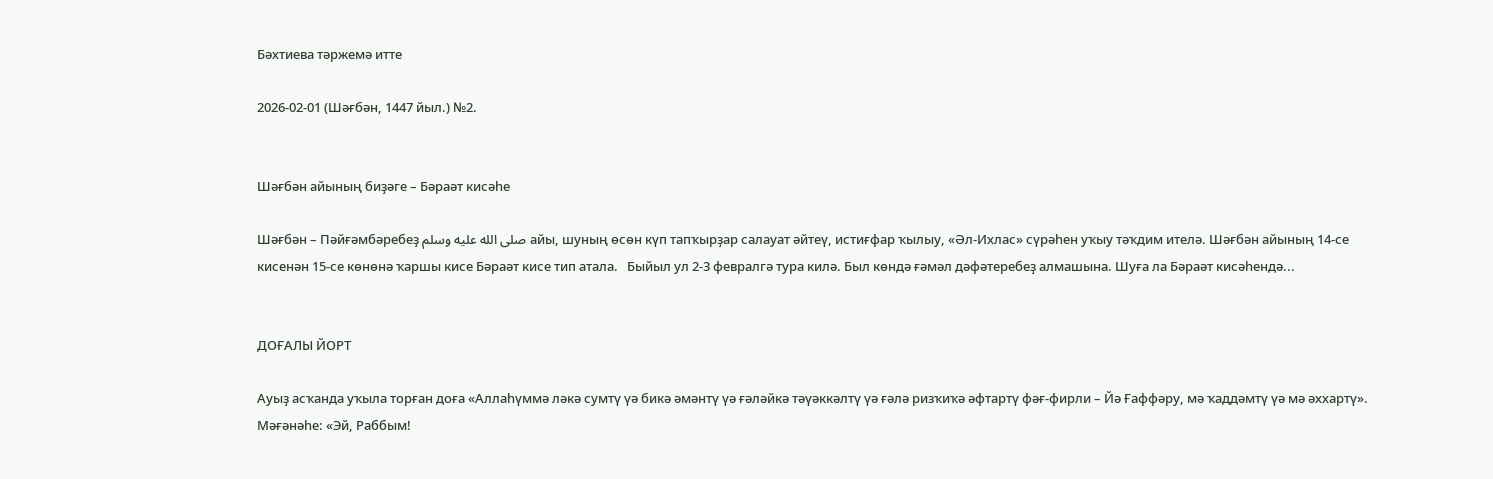Бәхтиева тәржемә итте

2026-02-01 (Шәғбән, 1447 йыл.) №2.


Шәғбән айының биҙәге – Бәраәт кисәһе

Шәғбән – Пәйғәмбәребеҙ صلى الله عليه وسلم айы, шуның өсөн күп тапҡырҙар салауат әйтеү, истиғфар ҡылыу, «Әл-Ихлас» сүрәһен уҡыу тәҡдим ителә. Шәғбән айының 14-се кисенән 15-се көнөнә ҡаршы кисе Бәраәт кисе тип атала.   Быйыл ул 2-3 февралгә тура килә. Был көндә ғәмәл дәфәтеребеҙ алмашына. Шуға ла Бәраәт кисәһендә...


ДОҒАЛЫ ЙОРТ

Ауыҙ асҡанда уҡыла торған доға «Аллаһүммә ләкә сумтү үә бикә әмәнтү үә ғәләйкә тәүәккәлтү үә ғәлә ризҡиҡә әфтартү фәғ-фирли – Йә Ғаффәру, мә ҡаддәмтү үә мә әххартү». Мәғәнәһе: «Эй, Раббым!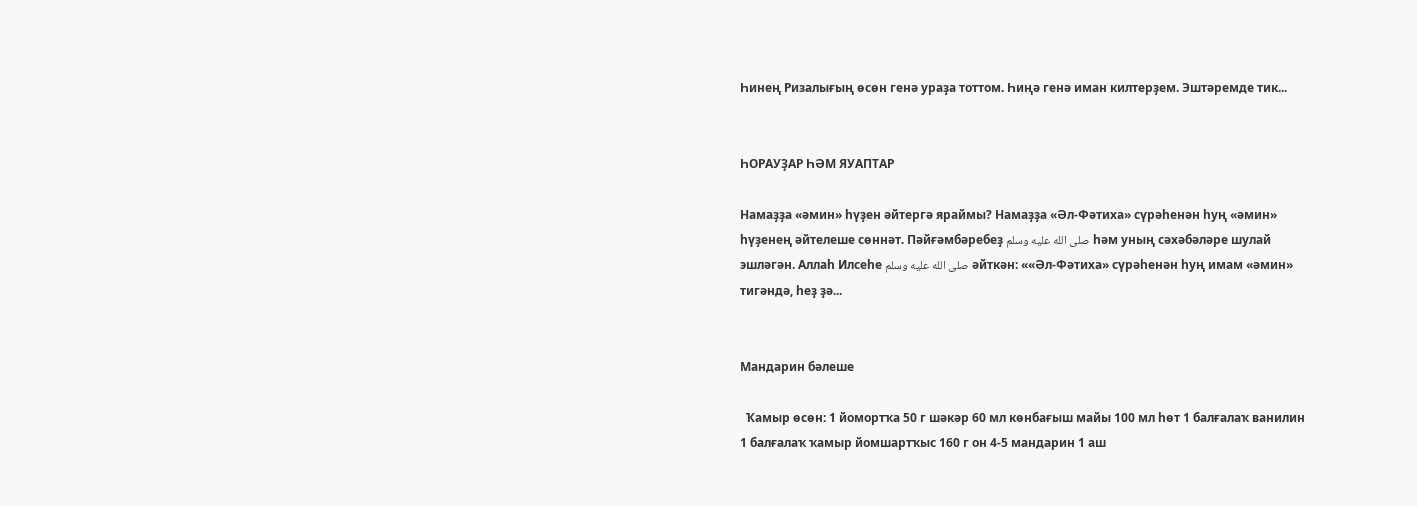Һинең Ризалығың өсөн генә ураҙа тоттом. Һиңә генә иман килтерҙем. Эштәремде тик...


ҺОРАУҘАР ҺӘМ ЯУАПТАР

Намаҙҙа «әмин» һүҙен әйтергә яраймы? Намаҙҙа «Әл-Фәтиха» сүрәһенән һуң «әмин» һүҙенең әйтелеше сөннәт. Пәйғәмбәребеҙ صلى الله عليه وسلم һәм уның сәхәбәләре шулай эшләгән. Аллаһ Илсеһе صلى الله عليه وسلم әйткән: ««Әл-Фәтиха» сүрәһенән һуң имам «әмин» тигәндә, һеҙ ҙә...


Мандарин бәлеше

  Ҡамыр өсөн: 1 йомортҡа 50 г шәкәр 60 мл көнбағыш майы 100 мл һөт 1 балғалаҡ ванилин 1 балғалаҡ ҡамыр йомшартҡыс 160 г он 4-5 мандарин 1 аш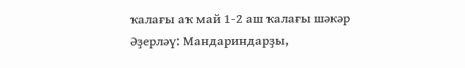ҡалағы аҡ май 1-2 аш ҡалағы шәкәр   Әҙерләү: Мандариндарҙы,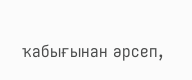ҡабығынан әрсеп,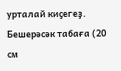урталай киҫегеҙ. Бешерәсәк табаға (20 см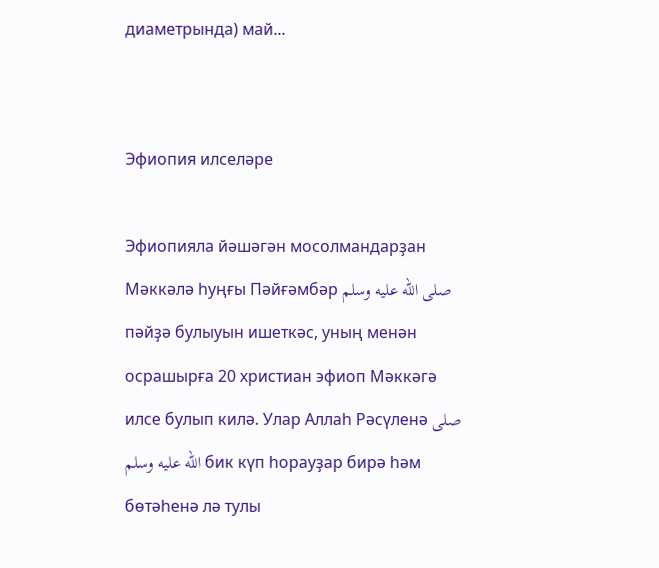диаметрында) май...


Эфиопия илселәре

Эфиопияла йәшәгән мосолмандарҙан Мәккәлә һуңғы Пәйғәмбәр صلى الله عليه وسلم пәйҙә булыуын ишеткәс, уның менән осрашырға 20 христиан эфиоп Мәккәгә илсе булып килә. Улар Аллаһ Рәсүленә صلى الله عليه وسلم бик күп һорауҙар бирә һәм бөтәһенә лә тулы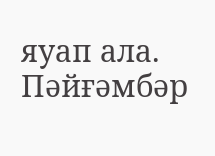яуап ала. Пәйғәмбәр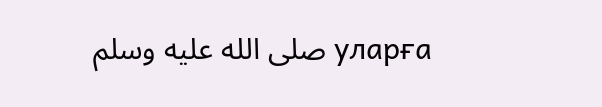صلى الله عليه وسلم уларға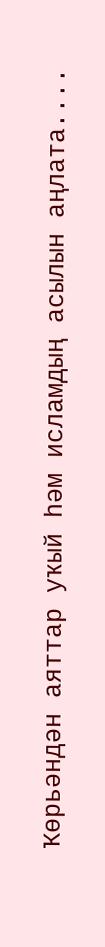Ҡөрьәндән аяттар уҡый һәм исламдың асылын аңлата....